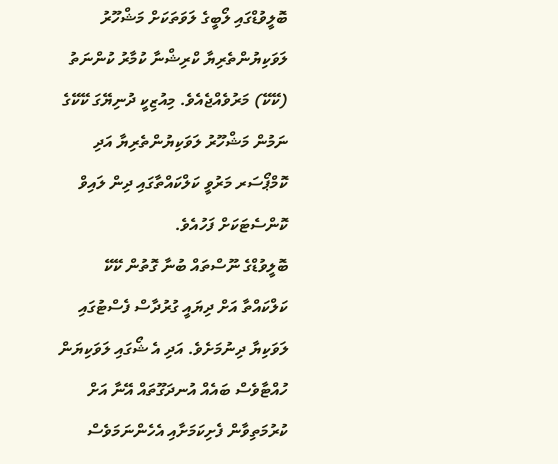ބޮލީވުޑްގައި ލޯބީގެ ލަވަތަކަށް މަޝްހޫރު ލަވަކިޔުންތެރިޔާ ކްރިޝްނާ ކުމާރު ކުންނަތު (ކޭކޭ) މަރުވެއްޖެއެވެ. މިއުޒިކީ ދުނިޔޭގަ ކޭކޭގެ ނަމުން މަޝްހޫރު ލަވަކިޔުންތެރިޔާ އަދި ކޮމްޕޯސަރ މަރުވީ ކަލްކައްތާގައި ދިން ލައިވް ކޮންސެޓަކަށް ފަހުއެވެ.
ބޮލީވުޑްގެ ނޫސްތައް ބުނާ ގޮތުން ކޭކޭ ކަލްކައްތާ އަށް ދިޔައީ ގުރުދާސް ފެސްޓުގައި ލަވަކިޔާ ދިނުމަށެވެ. އަދި އެ ޝޯގައި ލަވަކިޔަން ހުއްޓާވެސް ބައެއް އުނދަގޫތައް އޭނާ އަށް ކުރުމަތިވާން ފެށިކަމަށާއި އެހެންނަމަވެސް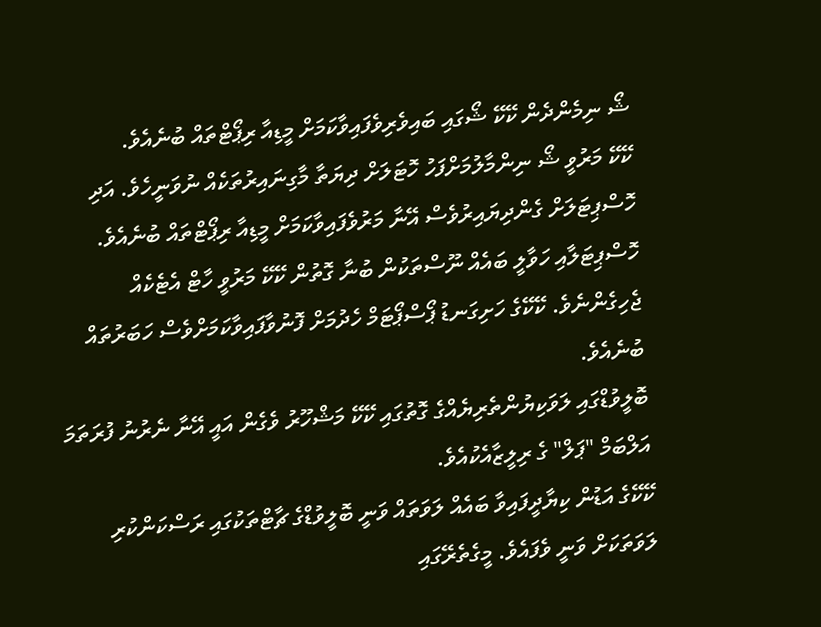ޝޯ ނިމެންދެން ކޭކޭ ޝޯގައި ބައިވެރިވެފައިވާކަމަށް މީޑިއާ ރިޕޯޓްތައް ބުނެއެވެ.
ކޭކޭ މަރުވީ ޝޯ ނިންމާލުމަށްފަހު ހޮޓަލަށް ދިޔަތާ މާގިނައިރުތަކެއް ނުވަނީހެވެ. އަދި ހޮސްޕިޓަލަށް ގެންދިޔައިރުވެސް އޭނާ މަރުވެފައިވާކަމަށް މީޑިއާ ރިޕޯޓްތައް ބުނެއެވެ. ހޮސްޕިޓަލާއި ހަވާލީ ބައެއް ނޫސްތަކުން ބުނާ ގޮތުން ކޭކޭ މަރުވީ ހާޓް އެޓެކެއް ޖެހިގެންނެވެ. ކޭކޭގެ ހަށިގަނޑު ޕޯސްޕޯޓަމް ހެދުމަށް ފޮނުވާފައިވާކަމަށްވެސް ހަބަރުތައް ބުނެއެވެ.
ބޮލީވުޑްގައި ލަވަކިޔުންތެރިޔެއްގެ ގޮތުގައި ކޭކޭ މަޝްހޫރު ވެގެން އައީ އޭނާ ނެރުނު ފުރަތަމަ އަލްބަމް "ޕަލް" ގެ ރިލީޒާއެކުއެވެ.
ކޭކޭގެ އަޑުން ކިޔާދީފައިވާ ބައެއް ލަވަތައް ވަނީ ބޮލީވުޑްގެ ޗާޓްތަކުގައި ރަސްކަންކުރި ލަވަތަކަށް ވަނީ ވެފައެވެ. މީގެތެރޭގައި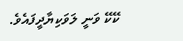ކޭކޭ ވަނީ ލަވަކިޔާދީފައެވެ.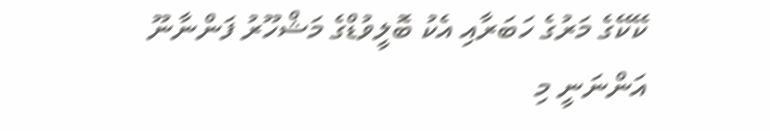ކޭކޭގެ މަރުގެ ހަބަރާއި އެކު ބޮލީވުޑްގެ މަޝްހޫރު ފަންނާނޫ އަންނަނީ މި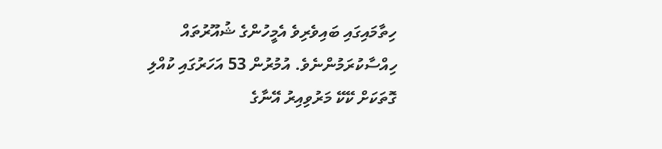ހިތާމައިގައި ބައިވެރިވެ އެމީހުންގެ ޝުއޫރުތައް ހިއްސާކުރަމުންނެވެ. އުމުރުން 53 އަހަރުގައި ކުއްލި ގޮތަކަށް ކޭކޭ މަރުވިއިރު އޭނާގެ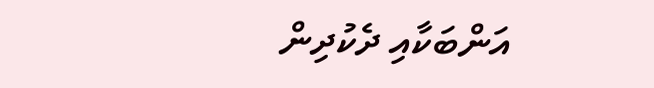އަންބަކާއި ދެކުދިން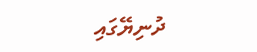ދުނިޔޭގައި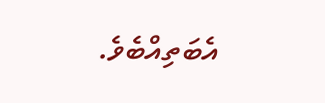އެބަތިއްބެވެ.